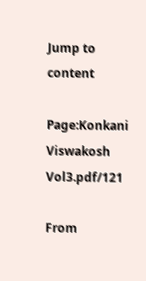Jump to content

Page:Konkani Viswakosh Vol3.pdf/121

From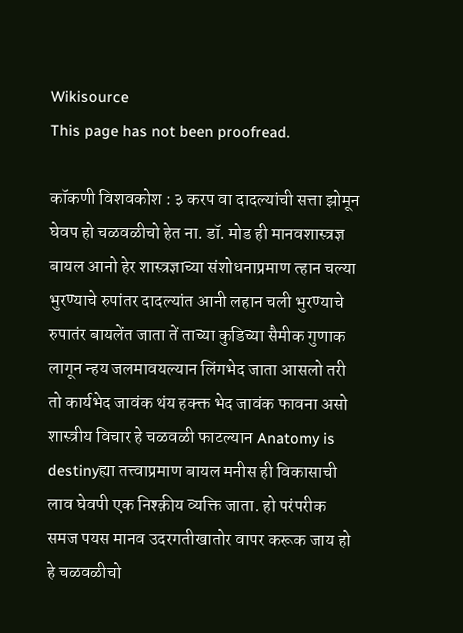Wikisource
This page has not been proofread.

कॉकणी विशवकोश : ३ करप वा दादल्यांची सत्ता झोमून घेवप हो चळवळीचो हेत ना. डॉ. मोड ही मानवशास्त्रज्ञ बायल आनो हेर शास्त्रज्ञाच्या संशोधनाप्रमाण त्हान चल्या भुरण्याचे रुपांतर दादल्यांत आनी लहान चली भुरण्याचे रुपातंर बायलेंत जाता तें ताच्या कुडिच्या सैमीक गुणाक लागून न्हय जलमावयल्यान लिंगभेद जाता आसलो तरी तो कार्यभेद जावंक थंय हक्क्त भेद जावंक फावना असो शास्त्रीय विचार हे चळवळी फाटल्यान Anatomy is destinyह्या तत्त्वाप्रमाण बायल मनीस ही विकासाची लाव घेवपी एक निश्क़ीय व्यक्ति जाता. हो परंपरीक समज पयस मानव उदरगतीखातोर वापर करूक जाय हो हे चळवळीचो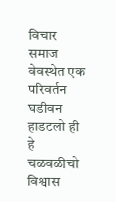विचार समाज वेवस्थेत एक परिवर्तन घडीवन हाडटलो ही हे चळवळीचो विश्वास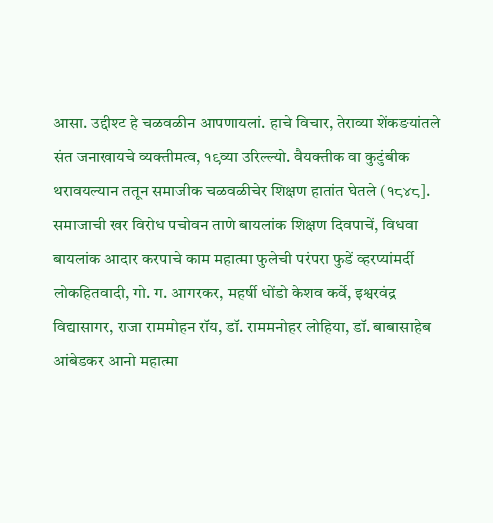आसा. उद्दीश्ट हे चळवळीन आपणायलां. हाचे विचार, तेराव्या शेंकङयांतले संत जनाखायचे व्यक्तीमत्व, १९व्या उरिल्ल्यो. वैयक्तीक वा कुटुंबीक थरावयल्यान ततून समाजीक चळवळीचेर शिक्षण हातांत घेतले (१८४८]. समाजाची खर विरोध पचोवन ताणे बायलांक शिक्षण दिवपाचें, विधवा बायलांक आदार करपाचे काम महात्मा फुलेची परंपरा फुडें व्हरप्यांमर्दी लोकहितवादी, गो. ग. आगरकर, महर्षी धोंडो केशव कर्वे, इश्वरवंद्र विद्यासागर, राजा राममोहन रॉय, डॉ. राममनोहर लोहिया, डॉ. बाबासाहेब आंबेडकर आनो महात्मा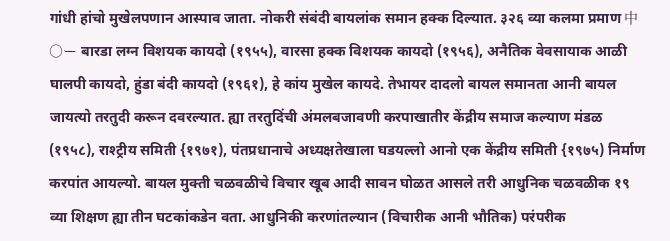गांधी हांचो मुखेलपणान आस्पाव जाता. नोकरी संबंदी बायलांक समान हक्क दिल्यात. ३२६ व्या कलमा प्रमाण 中○ー बारडा लग्न विशयक कायदो (१९५५), वारसा हक्क विशयक कायदो (१९५६), अनैतिक वेवसायाक आळी घालपी कायदो, हुंडा बंदी कायदो (१९६१), हे कांय मुखेल कायदे. तेभायर दादलो बायल समानता आनी बायल जायत्यो तरतुदी करून दवरल्यात. ह्या तरतुदिंची अंमलबजावणी करपाखातीर केंद्रीय समाज कल्याण मंडळ (१९५८), राश्ट्रीय समिती {१९७१), पंतप्रधानाचे अध्यक्षतेखाला घडयल्लो आनो एक केंद्रीय समिती {१९७५) निर्माण करपांत आयल्यो. बायल मुक्ती चळवळीचे विचार खूब आदी सावन घोळत आसले तरी आधुनिक चळवळीक १९ व्या शिक्षण ह्या तीन घटकांकडेन वता. आधुनिकी करणांतल्यान (विचारीक आनी भौतिक) परंपरीक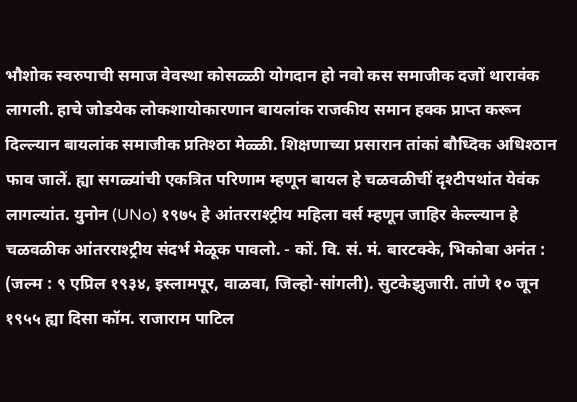भौशोक स्वरुपाची समाज वेवस्था कोसळ्ळी योगदान हो नवो कस समाजीक दजों थारावंक लागली. हाचे जोडयेक लोकशायोकारणान बायलांक राजकीय समान हक्क प्राप्त करून दिल्ल्यान बायलांक समाजीक प्रतिश्ठा मेळ्ळी. शिक्षणाच्या प्रसारान तांकां बौध्दिक अधिश्ठान फाव जालें. ह्या सगळ्यांची एकत्रित परिणाम म्हणून बायल हे चळवळीचीं दृश्टीपथांत येवंक लागल्यांत. युनोन (UNo) १९७५ हे आंतरराश्ट्रीय महिला वर्स म्हणून जाहिर केल्ल्यान हे चळवळीक आंतरराश्ट्रीय संदर्भ मेळूक पावलो. - कों. वि. सं. मं. बारटक्के, भिकोबा अनंत : (जल्म : ९ एप्रिल १९३४, इस्लामपूर, वाळवा, जिल्हो-सांगली). सुटकेझुजारी. तांणे १० जून १९५५ ह्या दिसा कॉम. राजाराम पाटिल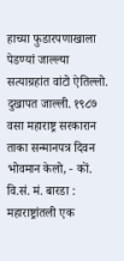हाच्या फुडारपणाखाला पेडण्यां जाल्ल्या सत्याग्रहांत वांटो ऐतिल्लो. दुखापत जाल्ली. १९८७ वसा महाराष्ट्र सरकारान ताका सन्मानपत्र दिवन भोवमान केलो, - कों. वि.सं. मं. बारडा : महाराष्ट्रांतली एक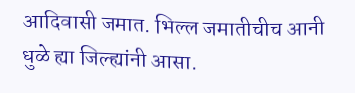आदिवासी जमात. भिल्ल जमातीचीच आनी धुळे ह्या जिल्ह्यांनी आसा.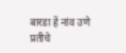बारडा हें नांव उणे प्रतीचे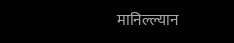मानिल्ल्यान